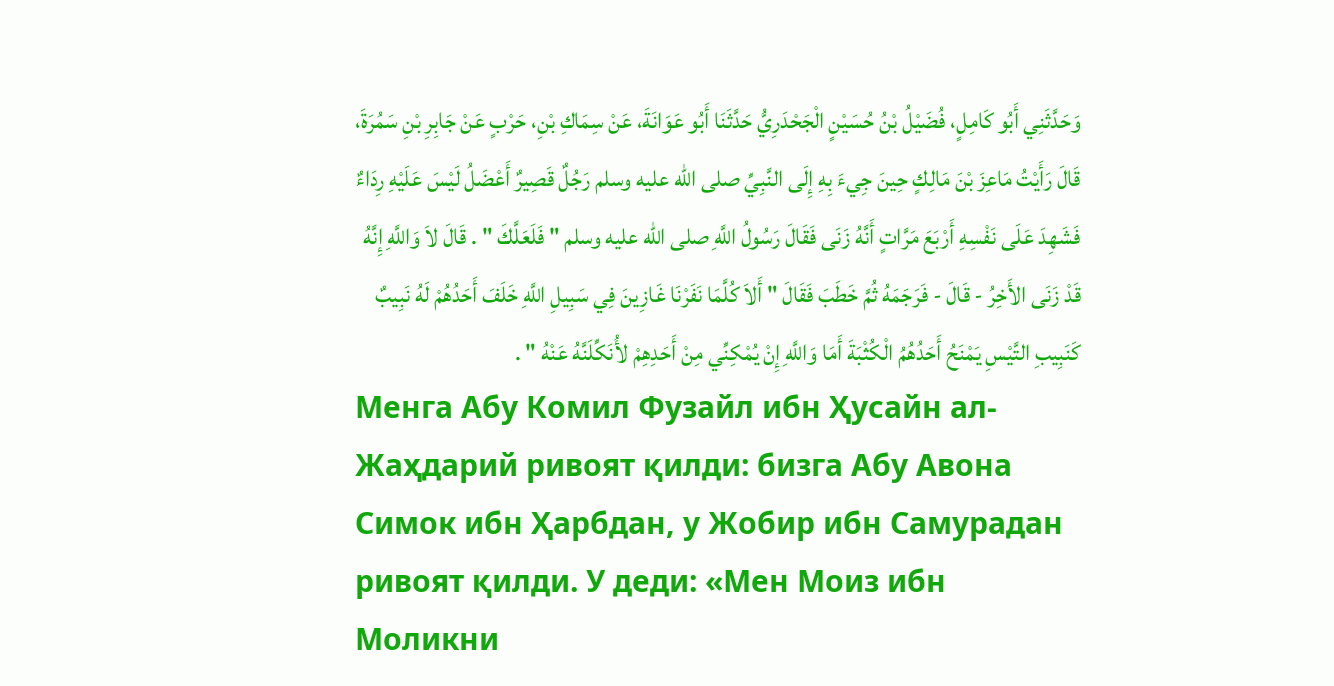وَحَدَّثَنِي أَبُو كَامِلٍ، فُضَيْلُ بْنُ حُسَيْنٍ الْجَحْدَرِيُّ حَدَّثَنَا أَبُو عَوَانَةَ، عَنْ سِمَاكِ بْنِ، حَرْبٍ عَنْ جَابِرِ بْنِ سَمُرَةَ، قَالَ رَأَيْتُ مَاعِزَ بْنَ مَالِكٍ حِينَ جِيءَ بِهِ إِلَى النَّبِيِّ صلى الله عليه وسلم رَجُلٌ قَصِيرٌ أَعْضَلُ لَيْسَ عَلَيْهِ رِدَاءٌ فَشَهِدَ عَلَى نَفْسِهِ أَرْبَعَ مَرَّاتٍ أَنَّهُ زَنَى فَقَالَ رَسُولُ اللَّهِ صلى الله عليه وسلم " فَلَعَلَّكَ " . قَالَ لاَ وَاللَّهِ إِنَّهُ قَدْ زَنَى الأَخِرُ - قَالَ - فَرَجَمَهُ ثُمَّ خَطَبَ فَقَالَ " أَلاَ كُلَّمَا نَفَرْنَا غَازِينَ فِي سَبِيلِ اللَّهِ خَلَفَ أَحَدُهُمْ لَهُ نَبِيبٌ كَنَبِيبِ التَّيْسِ يَمْنَحُ أَحَدُهُمُ الْكُثْبَةَ أَمَا وَاللَّهِ إِنْ يُمْكِنِّي مِنْ أَحَدِهِمْ لأُنَكِّلَنَّهُ عَنْهُ " .
Менга Абу Комил Фузайл ибн Ҳусайн ал-Жаҳдарий ривоят қилди: бизга Абу Авона Симок ибн Ҳарбдан, у Жобир ибн Самурадан ривоят қилди. У деди: «Мен Моиз ибн Моликни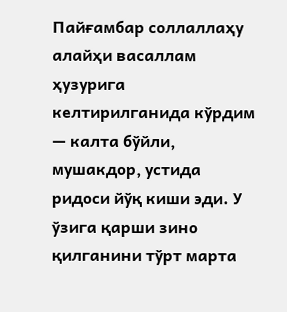Пайғамбар соллаллаҳу алайҳи васаллам ҳузурига келтирилганида кўрдим — калта бўйли, мушакдор, устида ридоси йўқ киши эди. У ўзига қарши зино қилганини тўрт марта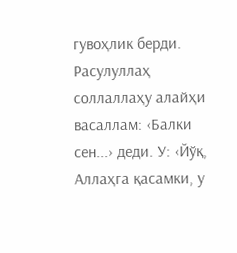гувоҳлик берди. Расулуллаҳ соллаллаҳу алайҳи васаллам: ‹Балки сен...› деди. У: ‹Йўқ, Аллаҳга қасамки, у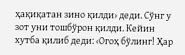ҳақиқатан зино қилди› деди. Сўнг у зот уни тошбўрон қилди. Кейин хутба қилиб деди: ‹Огоҳ бўлинг! Ҳар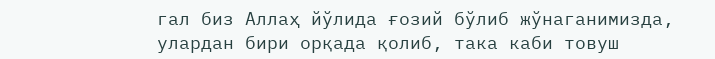гал биз Аллаҳ йўлида ғозий бўлиб жўнаганимизда, улардан бири орқада қолиб, така каби товуш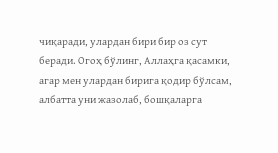чиқаради, улардан бири бир оз сут беради. Огоҳ бўлинг, Аллаҳга қасамки, агар мен улардан бирига қодир бўлсам, албатта уни жазолаб, бошқаларга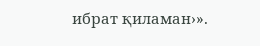ибрат қиламан›».